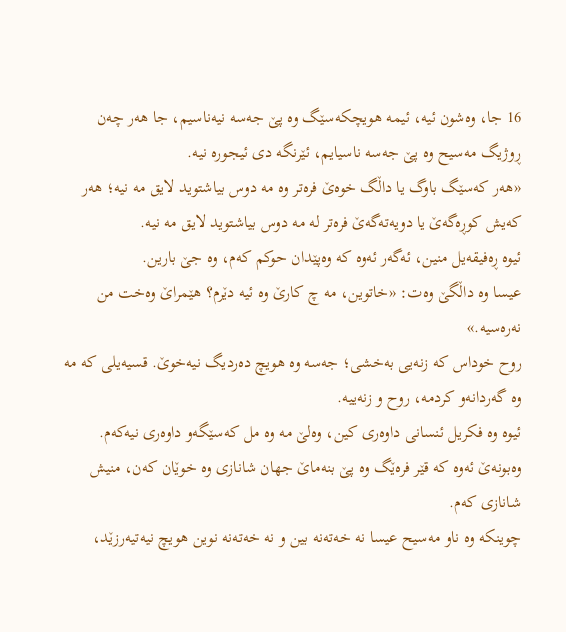16 جا، وەشون ئیه، ئیمه هویچکەسێگ وه پێ جەسه نیەناسیم، جا هەر چەن ڕوژیگ مەسیح وه پێ جەسه ناسیایم، ئێرنگه دی ئیجوره نیه.
«هەر کەسێگ باوگ یا داڵگ خوەێ فرەتر وه مه دوس بیاشتوید لایق مه نیه؛ هەر کەیش کوڕەگەێ یا دویەتەگەێ فرەتر له مه دوس بیاشتوید لایق مه نیه.
ئیوه ڕەفیقەیل منین، ئەگەر ئەوه که وەپێدان حوکم کەم، وه جێ بارين.
عیسا وه داڵگێ وەت: «خاتوین، مه چ کارێ وه ئیه دێرم؟ هێمراێ وەخت من نەرەسیه.»
روح خوداس که زنەیی بەخشی؛ جەسه وه هویچ دەردیگ نیەخوێ. قسیەیلی که مه وه گەردانەو کردمه، روح و زنەییه.
ئیوه وه فکریل ئنسانی داوەری کین، وەلێ مه وه مل کەسێگەو داوەری نیەکەم.
وەبونەێ ئەوه که قێر فرەێگ وه پێ بنەماێ جهان شانازی وه خوێان کەن، منیش شانازی کەم.
چوینکه وه ناو مەسیح عیسا نه خەتەنه بین و نه خەتەنه نوین هویچ نیەتیەرزێد،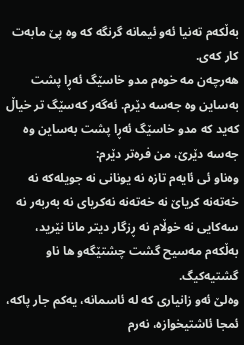بەڵکەم تەنیا ئەو ئیمانه گرنگه که وه پێ مابەت کار کەی.
هەرچەن مه خوەم مدو خاسێگ ئەڕا پشت بەساین وه جەسه دێرم. ئەگەر کەسێگ تر خیاڵ کەید که مدو خاسێگ ئەڕا پشت بەساین وه جەسه دێرێ، من فرەتر دێرم:
وەناو ئی ئایەم تازه نه یونانی نه جویلەکە نه خەتەنه کریاێ نه خەتەنه نەکریای نه بەربەر نه سەکایی نه خوڵام نه ڕزگار دیتر مانا نێرید، بەڵکەم مەسیح گشت چشتێگەو ها ناو گشتیەکیگ.
وەلێ ئەو زانیاری که له ئاسمانه، یەکم جار پاکه، ئمجا ئاشتیخوازه، نەرم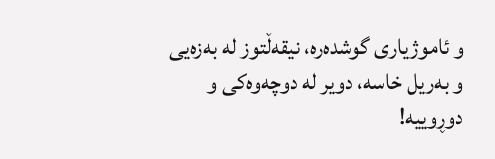و ئاموژیاری گوشدەره، نیقەڵتوز له بەزەیی و بەریل خاسه، دویر له دوچەوەکی و دوڕوییه!